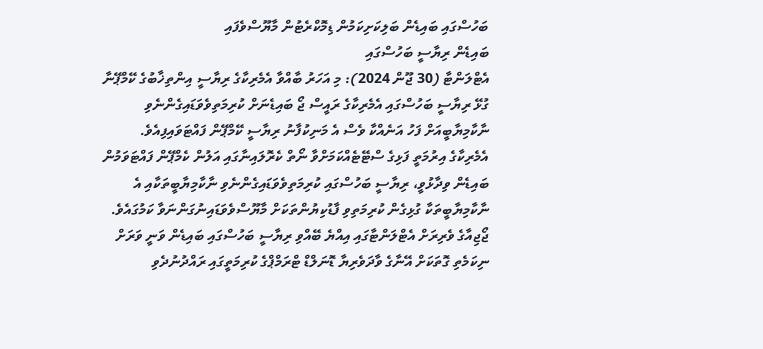ބަހުސްގައި ބައިޑެން ބަލިކަށިކަމުން ޑިމޮކްރެޓުން މާޔޫސްވެފައި
ބައިޑެން ރިޔާސީ ބަހުސްގައި
އެޓްލަންޓާ (30 ޖޫން 2024): މި އަހަރު ބާއްވާ އެމެރިކާގެ ރިޔާސީ އިންތިޚާބުގެ ކޭމްޕޭނާ ގުޅޭ ރިޔާސީ ބަހުސްގައި އެމެރިކާގެ ރައީސް ޖޯ ބައިޑެނަށް ކުރިމަތިވެވަޑައިގެންނެވި ނާކާމިޔާބީއަށް ފަހު އަނެއްކާ ވެސް އެ މަނިކުފާނު ރިޔާސީ ކޭމްޕޭން ފައްޓަވައިފިއެވެ.
އެމެރިކާގެ އިރުމަތީ ފަޅިގެ ސްޓޭޓެއްކަމަށްވާ ނޯތް ކެރޮލައިނާގައި އަލުން ކެމްޕޭން ފައްޓަވަމުން ބައިޑެން ވިދާޅުވީ، ރިޔާސީ ބަހުސްގައި ކުރިމަތިވެވަޑައިގެންނެވި ނާކާމިޔާބީތަކާއި އެ ނާކާމިޔާބީތަކާ ގުޅިގެން ކުރިމަތިވި ފާޑުކިޔުންތަކަށް މާޔޫސްވެވަޑައިނުގަންނަވާ ކަމުގައެވެ.
ޖޯޖިއާގެ ވެރިރަށް އެޓްލަންޓާގައި އިއްޔެ ބޭއްވި ރިޔާސީ ބަހުސްގައި ބައިޑެން ވަނީ ވަރަށް ނިކަމެތި ގޮތަކަށް އޭނާގެ ވާދަވެރިޔާ ޑޮނަލްޑް ޓްރަމްޕްގެ ކުރިމަތީގައި ރައްދުނުދެވި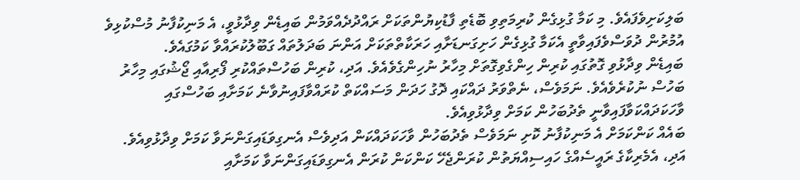ބަލިކަށިވެފައެވެ. މި ކަމާ ގުޅިގެން ކުރިމަތިވި ބޮޑެތި ފާޑުކިޔުންތަކަށް ރައްދުދެއްވަމުން ބައިޑެން ވިދާޅުވީ، އެ މަނިކުފާނު މުސްކުޅިވެ އުމުރުން ދުވަސްވެފައިވާތީ އެކަމާ ގުޅިގެން ހަށިގަނޑަށާއި ހަރަކާތްތަކަށް އަންނަ ބަދަލުތައް ގަބޫލުކުރައްވާ ކަމުގައެވެ.
ބައިޑެން ވިދާޅުވި ގޮތުގައި ކުރިން ހިންގެވިގޮތަށް މިހާރު ނުހިންގެވެއެވެ. އަދި، ކުރިން ބަހުސްތައްކުރި ފޯރިއާއި ޖޯޝުގައި މިހާރު ބަހުސް ނުކުރެވެއެވެ. ނަމަވެސް، ނެތްވަރު ދައްކައި ދޮގު ހަދަން މަސައްކަތް ކުރައްވާފައިނުވާނެ ކަމަށާއި ބަހުސްގައި ވާހަކަދައްކަވާފައިވާނީ ތެދުބަހުން ކަމަށް ވިދާޅުވިއެވެ.
ބައެއް ކަންކަމަށް އެ މަނިކުފާނު ކޮށި ނަމަވެސް ތެދުބަހުން ވާހަކަދައްކަން އަދިވެސް އެނގިވަޑައިގަންނަވާ ކަމަށް ވިދާޅުވިއެވެ. އަދި، އެމެރިކާގެ ރައީސެއްގެ ހައިސިއްޔަތުން ކުރަންޖެހޭ ކަންކަން ކުރަން އެނގިވަޑައިގަންނަވާ ކަމަށާއި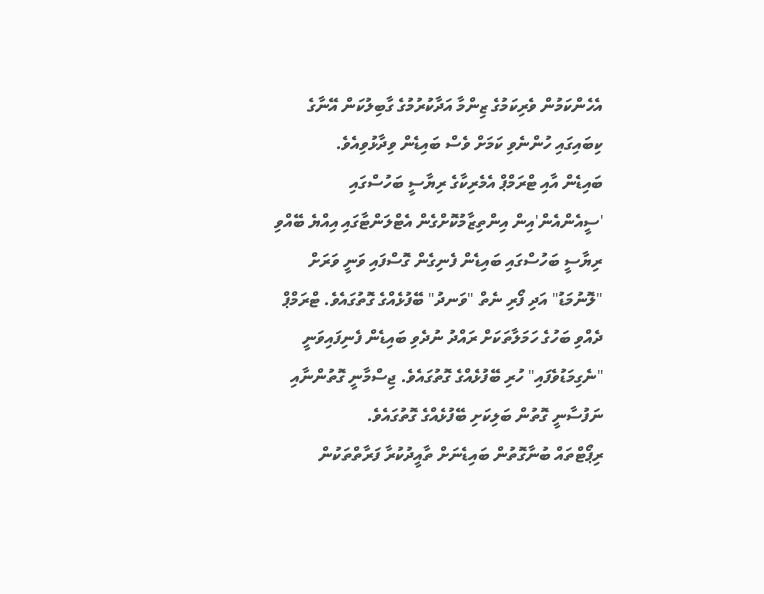އެހެންކަމުން ވެރިކަމުގެ ޒިންމާ އަދާކުރުމުގެ ގާބިލުކަން އޭނާގެ ކިބައިގައި ހުންނެވި ކަމަށް ވެސް ބައިޑެން ވިދާޅުވިއެވެ.
ބައިޑެން އާއި ޓްރަމްޕް އެމެރިކާގެ ރިޔާސީ ބަހުސްގައި
'ސީއެންއެން'އިން އިންތިޒާމުކޮށްގެން އެޓްލަންޓާގައި އިއްޔެ ބޭއްވި ރިޔާސީ ބަހުސްގައި ބައިޑެން ފެނިގެން ގޮސްފައި ވަނީ ވަރަށް "ލޮނުމަޑު" އަދި ފޯރި ނެތް "ވަނދު" ބޭފުޅެއްގެ ގޮތުގައެވެ. ޓްރަމްޕް ދެއްވި ބަހުގެ ހަމަލާތަކަށް ރައްދު ނުދެވި ބައިޑެން ފެނިފައިވަނީ "ނެގިމަޑުވެފައި" ހުރި ބޭފުޅެއްގެ ގޮތުގައެވެ. ޖިސްމާނީ ގޮތުންނާއި ނަފުސާނީ ގޮތުން ބަލިކަށި ބޭފުޅެއްގެ ގޮތުގައެވެ.
ރިޕޯޓްތައް ބުނާގޮތުން ބައިޑެނަށް ތާއީދުކުރާ ފަރާތްތަކުން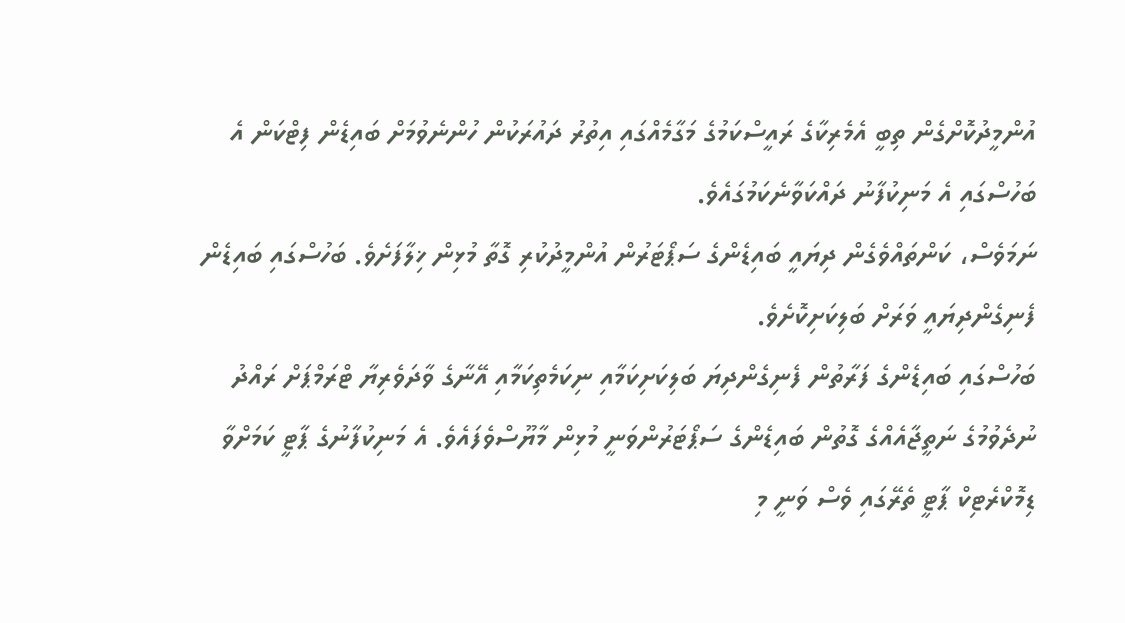އުންމީދުކޮށްގެން ތިބީ އެމެރިކާގެ ރައީސްކަމުގެ މަގާމެއްގައި އިތުރު ދައުރަކުން ހުންނެވުމަށް ބައިޑެން ފިޓްކަން އެ ބަހުސްގައި އެ މަނިކުފާނު ދައްކަވާނެކަމުގައެވެ.
ނަމަވެސް، ކަންތައްވެގެން ދިޔައީ ބައިޑެންގެ ސަޕޯޓަރުން އުންމީދުކުރި ގޮތާ މުޅިން ޚިލާފަށެވެ. ބަހުސްގައި ބައިޑެން ފެނިގެންދިޔައީ ވަރަށް ބަލިކަށިކޮށެވެ.
ބަހުސްގައި ބައިޑެންގެ ފަރާތުން ފެނިގެންދިޔަ ބަލިކަށިކަމާއި ނިކަމެތިކަމާއި އޭނާގެ ވާދަވެރިޔާ ޓްރަމްޕަށް ރައްދު ނުދެވުމުގެ ނަތީޖާއެއްގެ ގޮތުން ބައިޑެންގެ ސަޕޯޓަރުންވަނީ މުޅިން މާޔޫސްވެފައެވެ. އެ މަނިކުފާނުގެ ޕާޓީ ކަމަށްވާ ޑިމޮކްރެޓިކް ޕާޓީ ތެރޭގައި ވެސް ވަނީ މި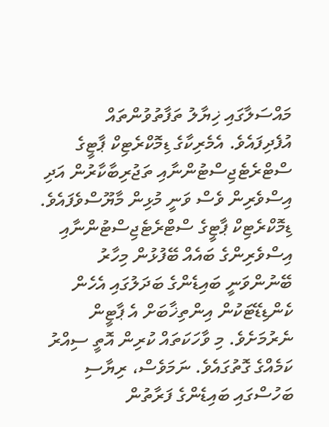މައްސަލާގައި ޚިޔާލު ތަފާތުވުންތައް އުފެދިފައެވެ. އެމެރިކާގެ ޑިމޮކްރެޓިކް ޕާޓީގެ ސްޓްރެޓެޖިސްޓުންނާއި ތަޖުރިބާކާރުން އަދި އިސްވެރިން ވެސް ވަނީ މުޅިން މާޔޫސްވެފައެވެ.
ޑިމޮކްރެޓިކް ޕާޓީގެ ސްޓްރެޓެޖިސްޓުންނާއި އިސްވެރިންގެ ބައެއް ބޭފުޅުން މިހާރު ބޭނުންވަނީ ބައިޑެންގެ ބަދަލުގައި އެހެން ކެންޑިޑޭޓަކުން އިންތިޚާބަށް އެ ޕާޓީން ނެރުމަށެވެ. މި ވާހަކަތައް ކުރިން އޮތީ ސިއްރު ކަމެއްގެ ގޮތުގައެވެ. ނަމަވެސް، ރިޔާސި ބަހުސްގައި ބައިޑެންގެ ފަރާތުން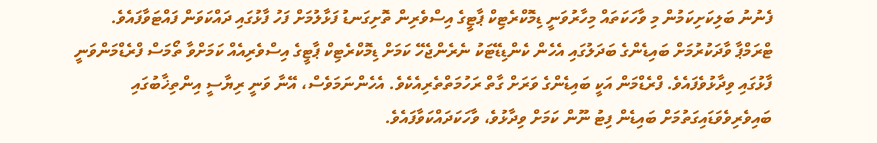ފެނުނު ބަލިކަށިކަމުން މި ވާހަކަތައް މިހާރުވަނީ ޑިމޮކްރެޓިކް ޕާޓީގެ އިސްވެރިން ތޮށިގަނޑު ފަޅާލުމަށް ފަހު ފާޅުގައި ދައްކަވަން ފައްޓަވާފައެވެ.
ޓްރަމްޕާ ވާދަކުރުމަށް ބައިޑެންގެ ބަދަލުގައި އެހެން ކެންޑިޑޭޓަކު ނެރެންޖެހޭ ކަމަށް ޑިމޮކްރެޓިކް ޕާޓީގެ އިސްވެރިއެއް ކަމަށްވާ ތޯމަސް ފްރެޑްމަންވަނީ ފާޅުގައި ވިދާޅުވެފައެވެ. ފްރެޑްމަން އަކީ ބައިޑެންގެ ވަރަށް ގާތް ރަހުމަތްތެރިއެކެވެ. އެހެންނަމަވެސް، އޭނާ ވަނީ ރިޔާސީ އިންތިޚާބުގައި ބައިވެރިވެވަޑައިގަތުމަށް ބައިޑެން ފިޓު ނޫން ކަމަށް ވިދާޅުވެ، ވާހަކަދައްކަވާފައެވެ.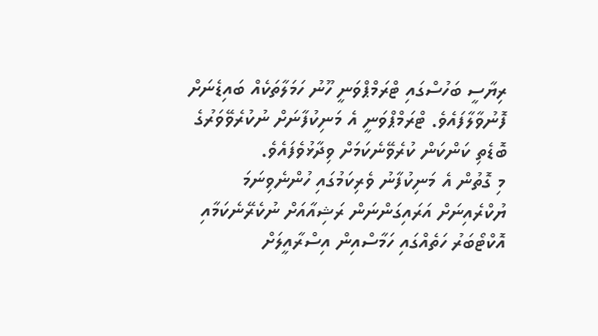ރިޔާސީ ބަހުސްގައި ޓްރަމްޕްވަނީ ހޫނު ހަމަލާތަކެއް ބައިޑެނަށް ފޮނުވާލާފައެވެ. ޓްރަމްޕްވަނީ އެ މަނިކުފާނަށް ނުކުރެވޭވަރުގެ ބޮޑެތި ކަންކަން ކުރެވޭނެކަމަށް ވިދާޅުވެފައެވެ.
މި ގޮތުން އެ މަނިކުފާނު ވެރިކަމުގައި ހުންނެވިނަމަ ޔުކްރެއިނަށް އަރައިގަންނަން ރަޝިއާއަށް ނުކެރޭނެކަމާއި އޮކްޓޯބަރު ހަތެއްގައި ހަމާސްއިން އިސްރާއީލަށް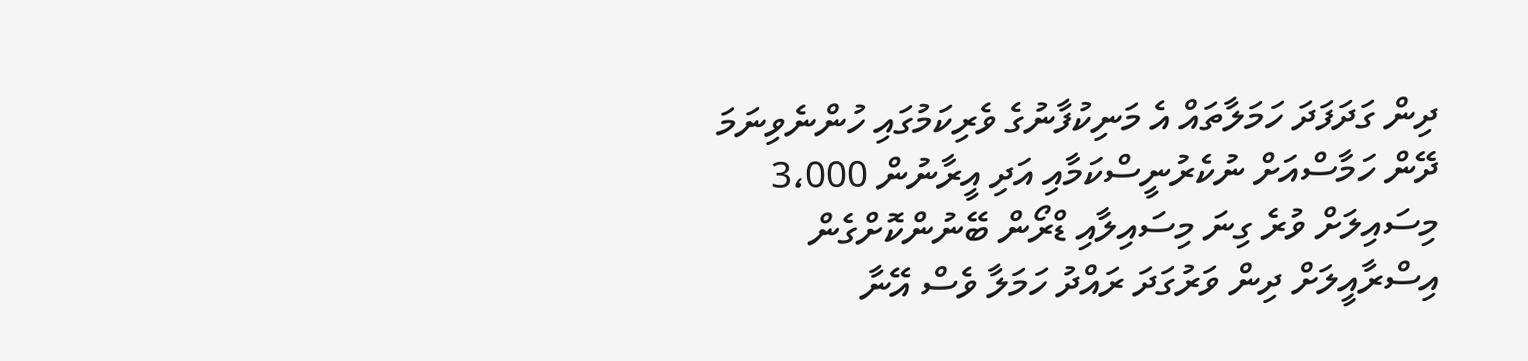ދިން ގަދަފަދަ ހަމަލާތައް އެ މަނިކުފާނުގެ ވެރިކަމުގައި ހުންނެވިނަމަ ދޭން ހަމާސްއަށް ނުކެރުނީސްކަމާއި އަދި އީރާނުން 3،000 މިސައިލަށް ވުރެ ގިނަ މިސައިލާއި ޑްރޯން ބޭނުންކޮށްގެން އިސްރާއީލަށް ދިން ވަރުގަދަ ރައްދު ހަމަލާ ވެސް އޭނާ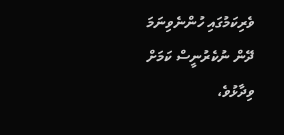ވެރިކަމުގައި ހުންނެވިނަމަ ދޭން ނުކެރުނީސް ކަމަށް ވިދާޅުވެ،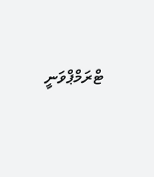ޓްރަމްޕްވަނީ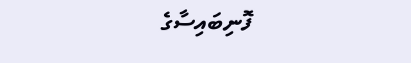ފޮނިބައިސާގެ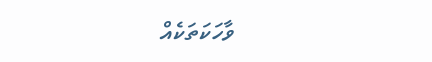ވާހަކަތަކެއް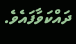ދައްކަވާފައެވެ.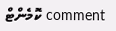comment ކޮމެންޓް